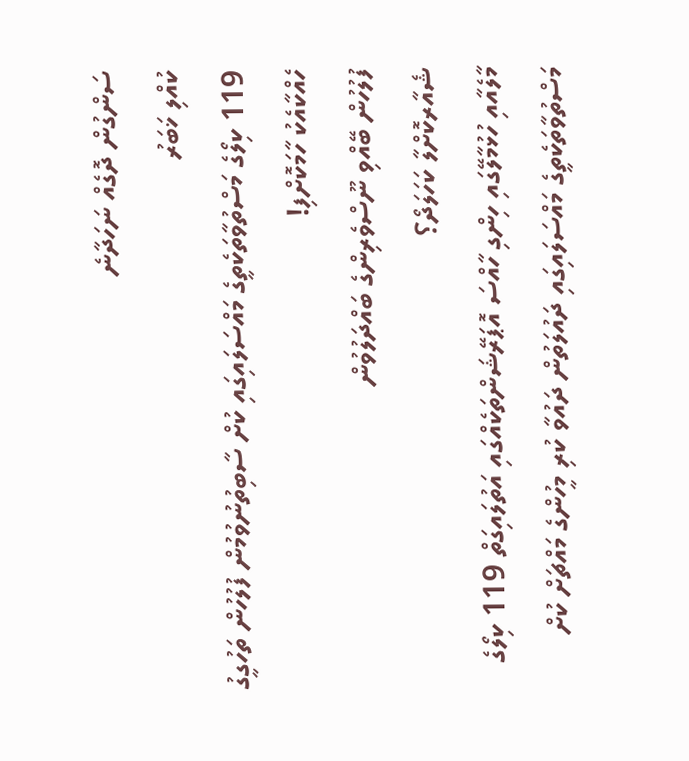ސަންގުން ދޮގެއް ނަހަދާނެ
ކުއްލި ޚަބަރު
119 ކިލޯގެ މަސްތުވާތަކެތީގެ މައްސަލައިގައި ކުށް ސާބިތުނުވުމުން ފުލުހުން ތަހުގީގު ހެއްކާއެކު ހާމަކޮށްފި!
ފުލުހުން ބޭއްވި ނޫސްވެރިންގެ ބައްދަލުވުން
ޝެއާރކޮށްލާ ކަހަލަދޯ؟
މާލެއާއި ހުޅުމާލޭގައި ހިންގި ހާއްސަ އޮޕަރޭޝަންތަކެއްގައި އަތުލައިގަތް 119 ކިލޯގެ މަސްތުވާތަކެތީގެ މައްސަލައިގައި ދައުލަތުން ދައުވާ ކުރި މީހުންގެ މައްޗަށް ކުށް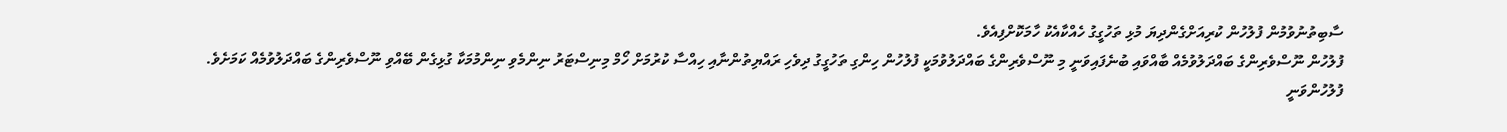ސާބިތުނުވުމުން ފުލުހުން ކުރިއަށްގެންދިޔަ މުޅި ތަހުގީގު ހެއްކާއެކު ހާމަކޮށްފިއެވެ.
ފުލުހުން ނޫސްވެރިންގެ ބައްދަލުވުމެއް ބާއްވައި ބުނެފައިވަނީ މި ނޫސްވެރިންގެ ބައްދަލުވުމަކީ ފުލުހުން ހިންގި ތަހުގީގު ދިވެހި ރައްޔިތުންނާއި ހިއްސާ ކުރުމަށް ހޯމް މިނިސްޓަރު ނިންމެވި ނިންމުމަކާ ގުޅިގެން ބޭއްވި ނޫސްވެރިންގެ ބައްދަލުވުމެއް ކަމަށެވެ.
ފުލުހުންވަނީ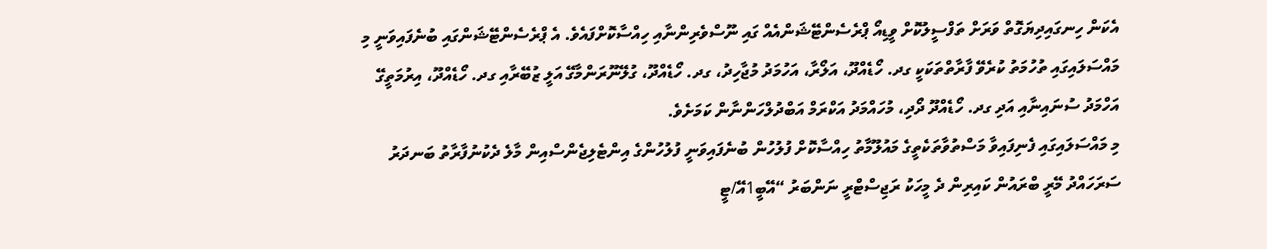އެކަން ހިނގައިދިޔަގޮތް ވަރަށް ތަފްސީލުކޮށް ވީޑިއޯ ޕްރެސެންޓޭޝަންއެއް ގައި ނޫސްވެރިންނާއި ހިއްސާކޮށްފައެވެ. އެ ޕްރެސެންޓޭޝަންގައި ބުނެފައިވަނީ މި މައްސަލައިގައި ތުހުމަތު ކުރެވޭ ފާރާތްތަކަކީ ގދ. ހޯޑެއްދޫ، އަލޯރާ، އަހުމަދު މުޖާހިދު، ގދ. ހޯޑެއްދޫ، ގުލޭނޫރަންމާގޭ އަލީ ޒުބޭރާއި ގދ. ހޯޑެއްދޫ، އިރުމަތީގޭ އަހްމަދު ސުނައިނާއި އަދި ގދ. ހޯޑެއްދޫ ދޯދި، މުހައްމަދު އަކްރަމް އަބްދުލްހަންނާން ކަމަށެވެ.
މި މައްސަލައިގައި ފެނިފައިވާ މަސްތުވާތަކެތީގެ މައުލޫމާތު ހިއްސާކޮށް ފުލުހުން ބުނެފައިވަނީ ފުލުހުންގެ އިންޓެލިޖެންސްއިން މާލެ ދެކުނުފާރާތު ބަނދަރު ސަރަހައްދު މޭރީ ބްރައުން ކައިރިން ދެ މީހަކު ރަޖިސްޓްރީ ނަންބަރު “އޭބީ1އޭ/ޓީ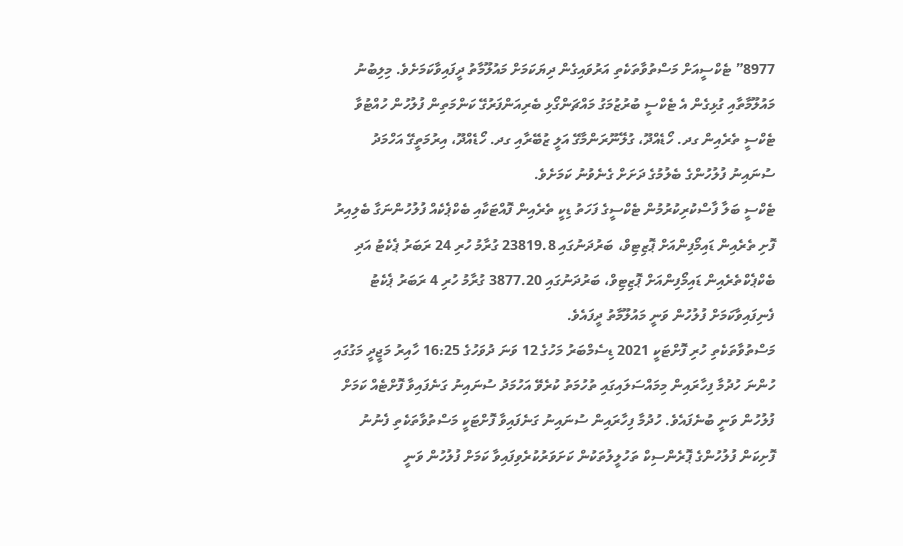8977” ޓެކްސީއަށް މަސްތުވާތަކެތި އަރުވައިގެން ދިޔަކަމަށް މައުލޫމާތު ދީފައިވާކަމަށެވެ. މިލިބުނު މައުލޫމާތާއި ގުޅިގެން އެ ޓެކްސީ ބުރުޒުމަގު މައްޗަންގޯޅި ބެރިއަންފަރުގޭ ކަންމަތިން ފުލުހުން ހުއްޓުވާ ޓެކްސީ ތެރެއިން ގދ. ހޯޑެއްދޫ، ގުލޭނޫރަންމާގޭ އަލީ ޒުބޭރާއި ގދ. ހޯޑެއްދޫ، އިރުމަތީގޭ އަހްމަދު ސުނައިނު ފުލުހުންގެ ބެލުމުގެ ދަށަށް ގެނެވުނު ކަމަށެވެ.
ޓެކްސީ ބަލާ ފާސްކުރިކުރުމުން ޓެކްސީގެ ފަހަތު ޑިކީ ތެރެއިން ފޮއްޓަކާއި ބެކްޕެކެއް ފުލުހުންނަގާ ބެލިއިރު ފޮށި ތެރެއިން ޑައިމޯފިންއަށް ޕޮޒިޓިވް، ބަރުދަނުގައި 23819.8 ގުރާމު ހުރި 24 ރަބަރު ޕެކެޓު އަދި ބެކްޕެކްތެރެއިން ޑައިމޯފިންއަށް ޕޮޒިޓިވް، ބަރުދަނުގައި 3877.20 ގުރާމު ހުރި 4 ރަބަރު ޕެކެޓު ފެނިފައިވާކަމަށް ފުލުހުން ވަނީ މައުލޫމާތު ދީފައެވެ.
މަސްތުވާތަކެތި ހުރި ފޮށްޓަކީ 2021 ޑިސެމްބަރު މަހުގެ 12 ވަނަ ދުވަހުގެ 16:25 ހާއިރު މަޖީދީ މަގުގައި ހުންނަ ހުދުމާ ފިހާރައިން މިމައްސަލައިގައި ތުހުމަތު ކުރެވޭ އަހުމަދު ސުނައިނު ގަނެފައިވާ ފޮށްޓެއް ކަމަށް ފުލުހުން ވަނީ ބުނެފައެވެ. ހުދުމާ ފިހާރައިން ސުނައިނު ގަނެފައިވާ ފޮށްޓަކީ މަސްތުވާތަކެތި ފެނުނު ފޮށިކަން ފުލުހުންގެ ޕޮރެންސިކް ތަހުލީލުތަކުން ކަށަވަރުކުރެވިފައިވާ ކަމަށް ފުލުހުން ވަނީ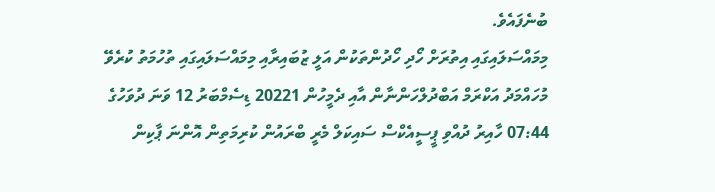ބުނެފައެވެ.
މިމައްސަލައިގައި އިތުރަށް ހޯދި ހޯދުންތަކުން އަލީ ޒުބައިރާއި މިމައްސަލައިގައި ތުހުމަތު ކުރެވޭ މުހައްމަދު އަކްރަމް އަބްދުލްހަންނާން އާއި ދެމީހުން 20221 ޑިސެމްބަރު 12 ވަނަ ދުވަހުގެ 07:44 ހާއިރު ދުއްވި ޕީސީއެކްސް ސައިކަލް މެރީ ބްރައުން ކުރިމަތިން އޮންނަ ޕާކިން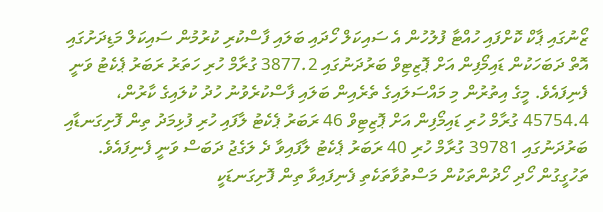ޒޯނުގައި ޕާކް ކޮށްފައި ހުއްޓާ ފުލުހުން އެ ސައިކަލް ހޯދައި ބަލައި ފާސްކުރި ކުރުމުން ސައިކަލް މަޑިދަށުގައި އޮތް ދަބަހަކުން ޑައިމޯފިން އަށް ޕޮޒިޓިވް ބަރުދަނުގައި 3877.2 ގުރާމް ހުރި ހަތަރު ރަބަރު ޕެކެޓު ވަނީ ފެނިފައެވެ. މީގެ އިތުރުން މި މައްސަލައިގެ ތެރެއިން ބަލައި ފާސްކުރެވުނު ހުދު ކުލައިގެ ކާރުން، 45754.4 ގުރާމް ހުރި ޑައިމޯފިން އަށް ޕޮޒިޓިވް 46 ރަބަރު ޕެކެޓު ލާފައި ހުރި ފުޅިމަދު ތިން ފޮށިގަނޑާއި ބަރުދަނުގައި 39781 ގުރާމް ހުރި 40 ރަބަރު ޕެކެޓު ލާފައިވާ ދެ ލަގެޖު ދަބަސް ވަނީ ފެނިފައެވެ.
ތަހުގީގުން ހޯދި ހޯދުންތަކުން މަސްތުވާތަކެތި ފެނިފައިވާ ތިން ފޮށިގަނޑަކީ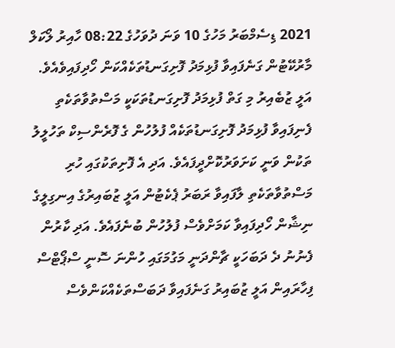2021 ޑިސެމްބަރު މަހުގެ 10 ވަނަ ދުވަހުގެ 08:22 ހާއިރު ލޯކަލް މާރުކޭޓުން ގަނެފައިވާ ފުޅިމަދު ފޮށިގަނޑުތަކެއްކަން ހޯދިފައިވެއެވެ. އަލީ ޒުބެއިރު މި ގަތް ފުޅިމަދު ފޮށިގަނޑުތަކަކީ މަސްތުވާތަކެތި ފެނިފައިވާ ފުޅިމަދު ފޮށިގަނޑުތަކެއް ފުލުހުން ގެ ފޮރެންސިކް ތަހުލީލު ތަކުން ވަނީ ކަށަވަރުކޮށްދީފައެވެ. އަދި އެ ފޮށިތަކުގައި ހުރި މަސްތުވާތަކެތި ލާފައިވާ ރަބަރު ޕެކެޓުން އަލީ ޒުބައިރުގެ އިނގިލީގެ ނިޝާން ހޯދިފައިވާ ކަމަށްވެސް ފުލުހުން ބުނެފައެވެ. އަދި ކާރުން ފެނުނު ދެ ދަބަހަކީ ޗާންދަނީ މަގުމަގައި ހުންނަ ސޮނީ ސްޕޯޓްސް ފިހާރައިން އަލީ ޒުބައިރު ގަނެފައިވާ ދަބަސްތަކެއްކަންވެސް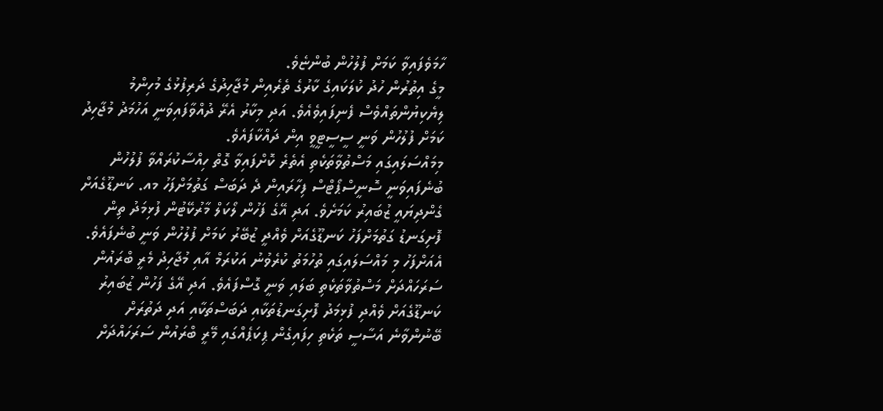ހާމަވެފައިވާ ކަމަށް ފުލުހުން ބުންޏެވެ.
މީގެ އިތުރުން ހުދު ކުލަކައިގެ ކާރުގެ ތެރެއިން މުޖާހިދުގެ ދަރިފުޅުގެ މުހިންމު ލިޔެކިޔުންތައްވެސް ފެނިފައިވެއެވެ. އަދި މިކާރު އެރޭ ދުއްވާފައިވަނީ އަހުމަދު މުޖާހިދު ކަމަށް ފުލުހުން ވަނީ ސީސީޓީވީ އިން ދައްކާފައެވެ.
މިމައްސަލައިގައި މަސްތުވާތަކެތި އެތެރެ ކޮށްފައިވާ ގޮތް ހިއްސާކުރައްވާ ފުލުހުން ބުނެފައިވަނީ ސޮނީސްޕޯޓްސް ފިހާރައިން ދެ ދަބަސް ގަތުމަށްފަހު މއ. ކަނޑޫގެއަށް ގެންދިޔައީ ޒުބައިރު ކަމަށެވެ. އަދި އޭގެ ފަހުން ލޯކަލް މާރުކޭޓުން ފުޅިމަދު ތިން ފޮށިގަނޑު ގަތުމަށްފަހު ކަނޑޫގެއަށް ވެއްދީ ޒުބޭރު ކަމަށް ފުލުހުން ވަނީ ބުނެފައެވެ. އެއަށްފަހު މި މައްސަލައިގައި ތުހުމަތު ކުރެވުނު އަކުރަމް އާއި މުޖާހިދު މެރީ ބްރައުން ސަރަހައްދަށް މަސްތުވާތަކެތި ބަލައި ވަނީ ގޮސްފައެވެ. އަދި އޭގެ ފަހުން ޒުބައިރު ކަނޑޫގެއަށް ވެއްދި ފުޅިމަދު ފޮށިގަނޑުތަކާއި ދަބަސްތަކާއި އަދި ދަތުރަށް ބޭނުންވާނެ އަސާސީ ތަކެތި ހިފައިގެން ޕިކަޕެއްގައި މޭރީ ބްރައުން ސަރަހައްދަށް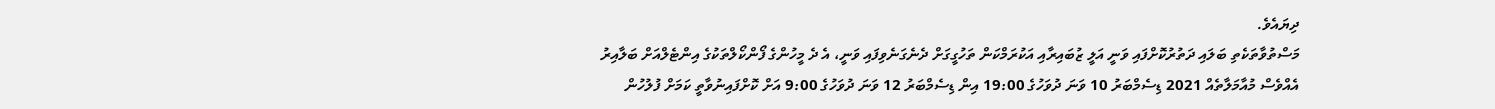ދިޔައެވެ.
މަސްތުވާތަކެތި ބަލައި ދަތުރުކޮށްފައި ވަނީ އަލީ ޒުބައިރާއި އަކުރަމްކަން ތަހުގީގަށް ދެނެގަނެވިފައި ވަނީ، އެ ދެ މީހުންގެ ފޯންކޯލްތަކުގެ އިންޓެލްއަށް ބަލާއިރު އެއްވެސް މުއާމަލާތެއް 2021 ޑިސެމްބަރު 10 ވަނަ ދުވަހުގެ 19:00 އިން ޑިސެމްބަރު 12 ވަނަ ދުވަހުގެ 9:00 އަށް ކޮށްފައިނުވާތީ ކަމަށް ފުލުހުން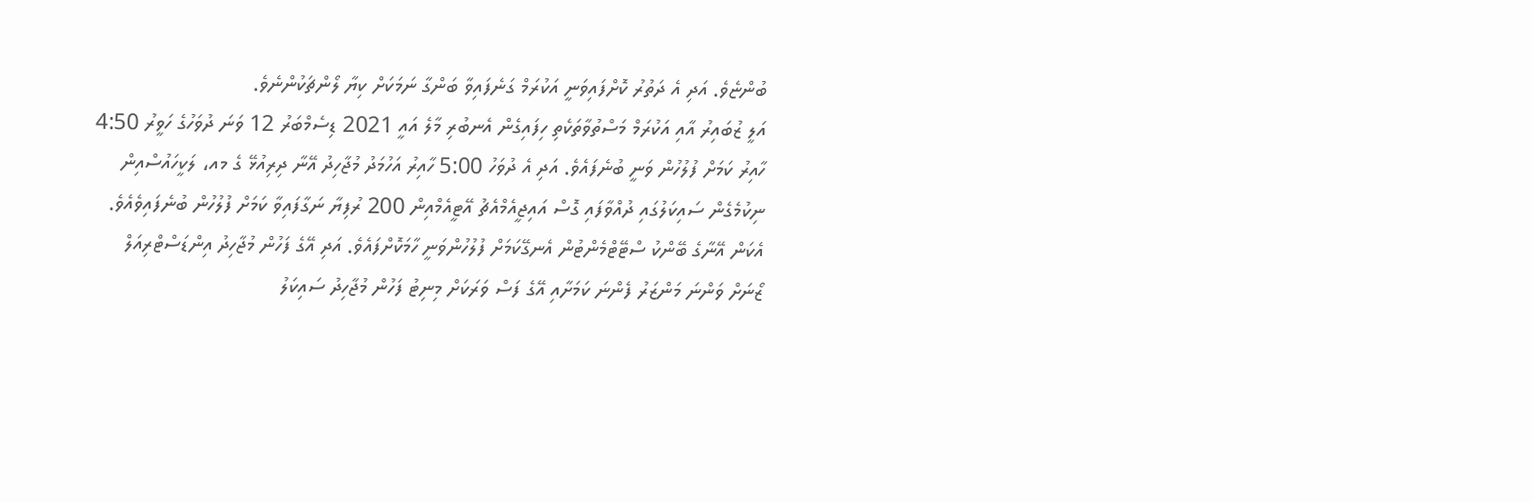ބުންޏެވެ. އަދި އެ ދަތުރު ކޮށްފައިވަނީ އަކުރަމް ގަނެފައިވާ ބަންގާ ނަމަކަށް ކިޔާ ލޯންޗަކުންނެވެ.
އަލީ ޒުބައިރު އާއި އަކުރަމް މަސްތުވާތަކެތި ހިފައިގެން އެނބުރި މާލެ އައީ 2021 ޑިސެމްބަރު 12 ވަނަ ދުވަހުގެ ހަވީރު 4:50 ހާއިރު ކަމަށް ފުލުހުން ވަނީ ބުނެފައެވެ. އަދި އެ ދުވަހު 5:00 ހާއިރު އަހުމަދު މުޖާހިދު އޭނާ ދިރިއުޅޭ ގެ މއ، ލަކީހައުސްއިން ނިކުމެގެން ސައިކަލުގައި ދުއްވާފައި ގޮސް އައިޖީއެމްއެޗު އޭޓީއެމްއިން 200 ރުފިޔާ ނަގާފައިވާ ކަމަށް ފުލުހުން ބުނެފައިވެއެވެ. އެކަން އޭނާގެ ބޭންކު ސްޓޭޓްމެންޓުން އެނގޭކަމަށް ފުލުހުންވަނީ ހާމަކޮށްފައެވެ. އަދި އޭގެ ފަހުން މުޖާހިދު އިންޑަސްޓްރިއަލް ޒޯނަށް ވަންނަ މަންޒަރު ފެންނަ ކަމަށާއި އޭގެ ފަސް ވަރަކަށް މިނިޓު ފަހުން މުޖާހިދު ސައިކަލު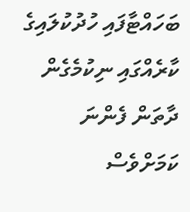ބަހައްޓާފައި ހުދުކުލައިގެ ކާރެއްގައި ނިކުމެގެން ދާތަން ފެންނަ ކަމަށްވެސް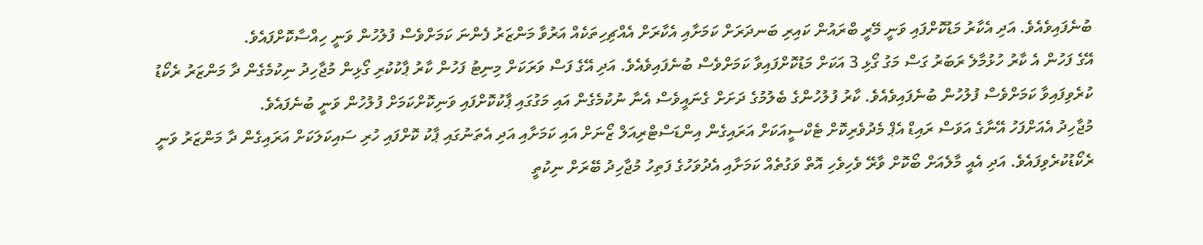ބުނެފައިވެއެވެ. އަދި އެކާރު މަޑުކޮށްފައި ވަނީ މޭރީ ބްރައުން ކައިރި ބަނދަރަށް ކަމަށާއި އެކާރަށް އެއްޗިހިތަކެއް އަރުވާ މަންޒަރު ފެންނަ ކަމަށްވެސް ފުލުހުން ވަނީ ހިއްސާކޮށްފައެވެ.
އޭގެ ފަހުން އެ ކާރު ހުޅުމާލެ ރަބަރު ގަސް މަގު ގޯޅި 3 އަކަށް މަޑުކޮށްފައިވާ ކަމަށްވެސް ބުނެފައިވެއެވެ. އަދި އޭގެ ފަސް ވަރަކަށް މިނިޓު ފަހުން ކާރު ޕާކުކުރި ގޯޅިން މުޖާހިދު ނިކުމެގެން ދާ މަންޒަރު ރެކޯޑު ކުރެވިފައިވާ ކަމަށްވެސް ފުލުހުން ބުނެފައިވެއެވެ. ކާރު ފުލުހުންގެ ބެލުމުގެ ދަށަށް ގެނައީވެސް އެނާ ނުކުމެގެން އައި މަގުގައި ޕާކުކޮށްފައި ވަނިކޮށްކަމަށް ފުލުހުން ވަނީ ބުނެފައެވެ.
މުޖާހިދު އެއަށްފަހު އޭނާގެ އަވަސް ރައިޑް އެޕް މެދުވެރިކޮށް ޓެކްސީއަކަށް އަރައިގެން އިންޑަސްޓްރިއަލް ޒޯނަށް އައި ކަމަށާއި އަދި އެތަނުގައި ޕާކު ކޮށްފައި ހުރި ސައިކަލަކަށް އަރައިގެން ދާ މަންޒަރު ވަނީ ރެކޯޑުކުރެވިފައެވެ. އަދި އެއީ މާލެއަށް ބޯކޮށް ވާރޭ ވެހިވެހި އޮތް ވަގުތެއް ކަމަށާއި އެދުވަހުގެ ފަތިހު މުޖާހިދު ބޭރަށް ނިކުތީ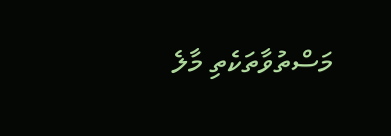މަސްތުވާތަކެތި މާލެ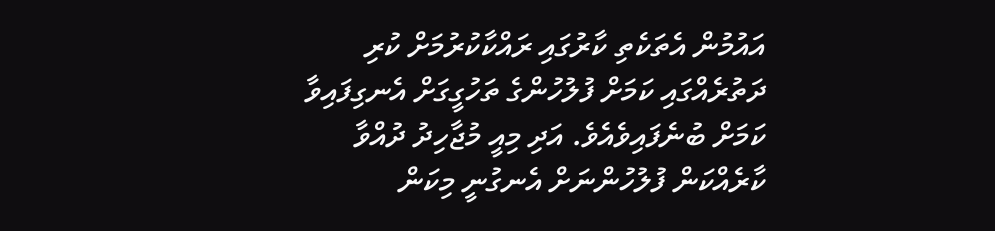އައުމުން އެތަކެތި ކާރުގައި ރައްކާކުރުމަށް ކުރި ދަތުރެއްގައި ކަމަށް ފުލުހުންގެ ތަހުގީގަށް އެނގިފައިވާ ކަމަށް ބުނެފައިވެއެވެ. އަދި މިއީ މުޖާހިދު ދުއްވާ ކާރެއްކަން ފުލުހުންނަށް އެނގުނީ މިކަން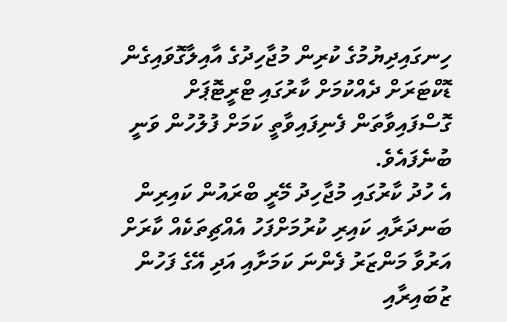ހިނގައިދިޔުމުގެ ކުރިން މުޖާހިދުގެ އާއިލާގޮވައިގެން ޑޮކްޓަރަށް ދެއްކުމަށް ކާރުގައި ޓްރީޓޮޕަށް ގޮސްފައިވާތަން ފެނިފައިވާތީ ކަމަށް ފުލުހުން ވަނީ ބުނެފައެވެ.
އެ ހުދު ކާރުގައި މުޖާހިދު މޭރީ ބްރައުން ކައިރިން ބަނދަރާއި ކައިރި ކުރުމަށްފަހު އެއްޗިތަކެއް ކާރަށް އަރުވާ މަންޒަރު ފެންނަ ކަމަށާއި އަދި އޭގެ ފަހުން ޒުބައިރާއި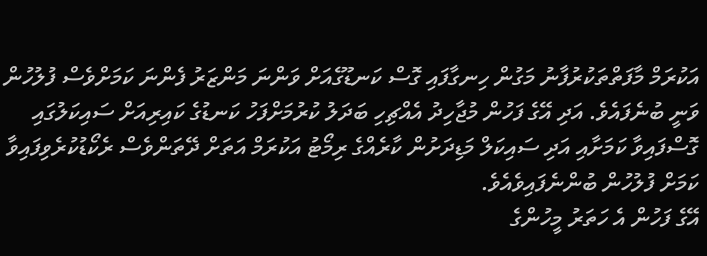އަކުރަމް މާފަތްތަކުރުފާނު މަގުން ހިނގާފައި ގޮސް ކަނޑޫގެއަށް ވަންނަ މަންޒަރު ފެންނަ ކަމަށްވެސް ފުލުހުން ވަނީ ބުނެފައެވެ. އަދި އޭގެ ފަހުން މުޖާހިދު އެއްޗިހި ބަދަލު ކުރުމަށްފަހު ކަނޑުގެ ކައިރިއަށް ސައިކަލުގައި ގޮސްފައިވާ ކަމަށާއި އަދި ސައިކަލް މަޑިދަށުން ކާރެއްގެ ރިމޯޓު އަކުރަމް އަތަށް ދޭތަންވެސް ރެކޯޑުކުރެވިފައިވާ ކަމަށް ފުލުހުން ބުންނެފައިވެއެވެ.
އޭގެ ފަހުން އެ ހަތަރު މީހުންގެ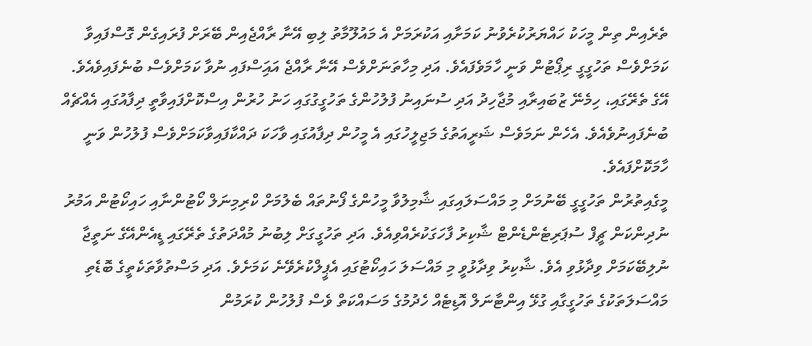ތެރެއިން ތިން މީހަކު ހައްޔަރުކުރެވުނު ކަމަށާއި އަކުރަމަށް އެ މައުލޫމާތު ލިބި އޭނާ ރާއްޖެއިން ބޭރަށް ފުރައިގެން ގޮސްފައިވާ ކަމަށްވެސް ތަހުގީގީ ރިޕޯޓުން ވަނީ ހާމަވެފައެވެ. އަދި މިހާތަނަށްވެސް އޭނާ ރާއްޖެ އައަިސްފައި ނުވާ ކަމަށްވެސް ބުނެފައިވެއެވެ.
އޭގެ ތެރޭގައި، ހިމެނޭ ޒުބައިރާއި މުޖާހިދު އަދި ސުނައިނު ފުލުހުންގެ ތަހުގީގުގައި ހަނު ހުރުން އިސްކޮށްފައިވާތީ ދިފާއުގައި އެއްޗެއް ބުނެފައިނުވެއެވެ. އެހެން ނަމަވެސް ޝަރީއަތުގެ މަޖިލީހުގައި އެ މީހުން ދިފާއުގައި ވާހަކަ ދައްކާފައިވާކަމަށްވެސް ފުލުހުން ވަނީ ހާމަކޮށްފައެވެ.
މީގެއިތުރުން ތަހުގީގީ ބޭނުމަށް މި މައްސަލައިގައި ޝާމިލުވާ މީހުންގެ ފޯނުތައް ބެލުމަށް ކްރިމިނަލް ކޯޓުންނާއި ހައިކޯޓުން އަމުރު ނުދިންކަން ޗީފް ސުޕަރިޓެންޑެންޓް ޝާކިރު ފާހަގަކުރެއްވިއެވެ. އަދި ތަހުގީގަށް ލިބުނު މުއްދަތުގެ ތެރޭގައި ޑީއެންއޭގެ ނަތީޖާ ނުލިބޭކަމަށް ވިދާޅުވި އެވެ. ޝާކިރު ވިދާޅުވީ މި މައްސަލަ ހައިކޯޓުގައި އެޕީލްކުރެވޭނެ ކަމަށެވެ. އަދި މަސްތުވާތަކެތީގެ ބޮޑެތި މައްސަލަތަކުގެ ތަހުގީގާއި ގުޅޭ އިންޓާނަލް އޮޑިޓެއް ހެދުމުގެ މަސައްކަތް ވެސް ފުލުހުން ކުރަމުން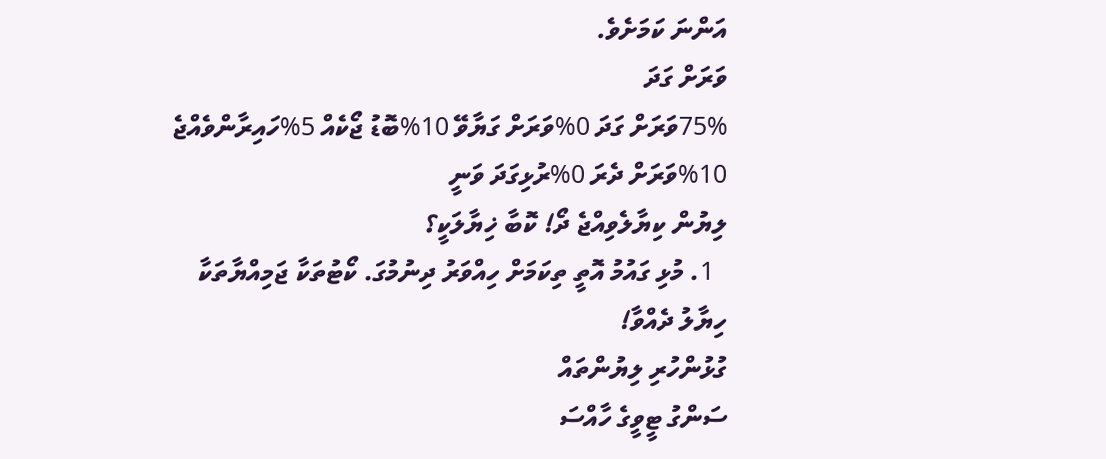އަންނަ ކަމަށެވެ.
ވަރަށް ގަދަ
75%ވަރަށް ގަދަ 0%ވަރަށް ގަޔާވޭ 10%ބޮޑު ޖޯކެއް 5%ހައިރާންވެއްޖެ 10%ވަރަށް ދެރަ 0%ރުޅިގަދަ ވަނީ
ލިޔުން ކިޔާލެވިއްޖެ ދޯ! ކޮބާ ޚިޔާލަކީ؟
  1. މުޅި ގައުމު އޮތީ ތިކަމަށް ހިއްވަރު ދިނުމުގަ. ކޯޓުތަކާ ޖަމިއްޔާތަކާ
ހިޔާލު ދެއްވާ!
ގުޅުންހުރި ލިޔުންތައް
ސަންގު ޓީވީގެ ހާއްސަ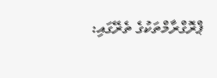ޕްރޮގްރާމްތަކުގެ ތެރޭގައި: